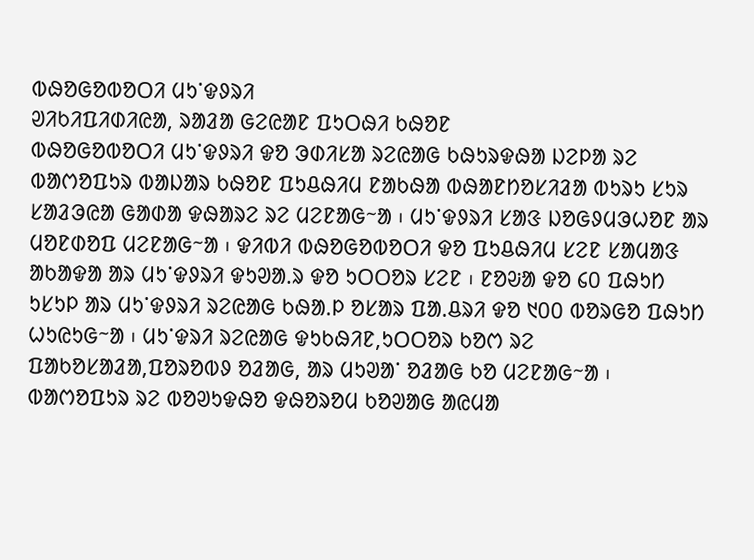ᱵᱷᱚᱜᱚᱵᱚᱛᱤ ᱢᱩᱸᱫᱽᱨᱤ
ᱣᱤᱠᱤᱯᱤᱰᱤᱭᱟ, ᱨᱟᱲᱟ ᱜᱮᱭᱟᱱ ᱯᱩᱛᱷᱤ ᱠᱷᱚᱱ
ᱵᱷᱚᱜᱚᱵᱚᱛᱤ ᱢᱩᱸᱫᱽᱨᱤ ᱫᱚ ᱳᱰᱤᱥᱟ ᱨᱮᱭᱟᱜ ᱠᱷᱩᱨᱫᱷᱟ ᱡᱮᱞᱟ ᱨᱮ ᱵᱟᱬᱚᱯᱩᱨ ᱵᱟᱡᱟᱨ ᱠᱷᱚᱱ ᱯᱩᱪᱷᱤᱢ ᱱᱟᱠᱷᱟ ᱵᱷᱟᱱᱴᱚᱥᱤᱲᱟ ᱵᱩᱨᱩ ᱥᱩᱨ ᱥᱟᱲᱳᱭᱟ ᱜᱟᱰᱟ ᱫᱷᱟᱨᱮ ᱨᱮ ᱢᱮᱱᱟᱜᱻᱟ ᱾ ᱢᱩᱸᱫᱽᱨᱤ ᱥᱟᱝ ᱡᱚᱜᱽᱢᱳᱦᱚᱱ ᱟᱨ ᱢᱚᱱᱰᱚᱯ ᱢᱮᱱᱟᱜᱻᱟ ᱾ ᱫᱤᱵᱤ ᱵᱷᱚᱜᱚᱵᱚᱛᱤ ᱫᱚ ᱯᱩᱪᱷᱤᱢ ᱥᱮᱱ ᱥᱟᱢᱟᱝ ᱟᱠᱟᱫᱟ ᱟᱨ ᱢᱩᱸᱫᱽᱨᱤ ᱫᱩᱣᱟ.ᱨ ᱫᱚ ᱩᱛᱛᱚᱨ ᱥᱮᱱ ᱾ ᱱᱚᱶᱟ ᱫᱚ ᱔᱐ ᱯᱷᱩᱴ ᱩᱥᱩᱞ ᱟᱨ ᱢᱩᱸᱫᱽᱨᱤ ᱨᱮᱭᱟᱜ ᱠᱷᱟ.ᱞ ᱚᱥᱟᱨ ᱯᱟ.ᱪᱨᱤ ᱫᱚ ᱑᱐᱐ ᱵᱚᱨᱜᱚ ᱯᱷᱩᱴ ᱦᱩᱭᱩᱜᱻᱟ ᱾ ᱢᱩᱸᱫᱨᱤ ᱨᱮᱭᱟᱜ ᱫᱩᱠᱷᱤᱱ,ᱩᱛᱛᱚᱨ ᱠᱚᱬ ᱨᱮ ᱯᱟᱠᱚᱥᱟᱲᱟ,ᱯᱚᱨᱚᱵᱽ ᱚᱲᱟᱜ, ᱟᱨ ᱢᱩᱣᱟᱸ ᱚᱲᱟᱜ ᱠᱚ ᱢᱮᱱᱟᱜᱻᱟ ᱾ ᱵᱟᱬᱚᱯᱩᱨ ᱨᱮ ᱵᱚᱣᱩᱫᱷᱚ ᱫᱷᱚᱨᱚᱢ ᱠᱚᱣᱟᱜ ᱟᱭᱢᱟ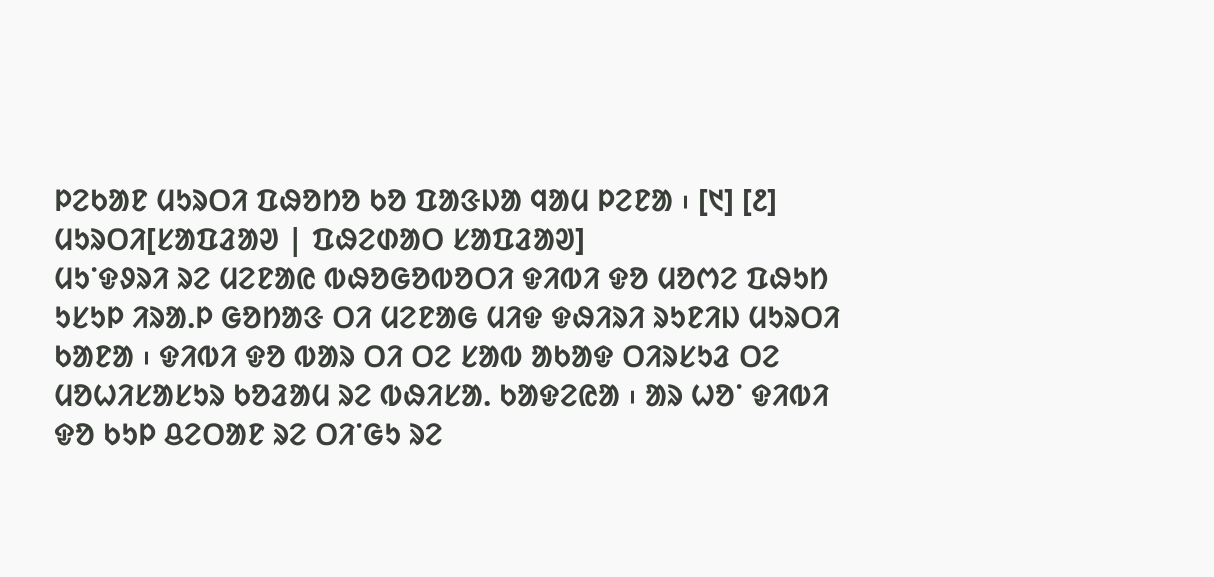ᱞᱮᱠᱟᱱ ᱢᱩᱨᱛᱤ ᱯᱷᱚᱴᱚ ᱠᱚ ᱯᱟᱝᱡᱟ ᱧᱟᱢ ᱞᱮᱱᱟ ᱾ [᱑] [᱒]
ᱢᱩᱨᱛᱤ[ᱥᱟᱯᱲᱟᱣ | ᱯᱷᱮᱰᱟᱛ ᱥᱟᱯᱲᱟᱣ]
ᱢᱩᱸᱫᱽᱨᱤ ᱨᱮ ᱢᱮᱱᱟᱭ ᱵᱷᱚᱜᱚᱵᱚᱛᱤ ᱫᱤᱵᱤ ᱫᱚ ᱢᱚᱬᱮ ᱯᱷᱩᱴ ᱩᱥᱩᱞ ᱤᱨᱟ.ᱞ ᱜᱚᱴᱟᱝ ᱛᱤ ᱢᱮᱱᱟᱜ ᱢᱤᱫ ᱫᱷᱤᱨᱤ ᱨᱩᱱᱤᱡ ᱢᱩᱨᱛᱤ ᱠᱟᱱᱟ ᱾ ᱫᱤᱵᱤ ᱫᱚ ᱵᱟᱨ ᱛᱤ ᱛᱮ ᱥᱟᱵ ᱟᱠᱟᱫ ᱛᱤᱨᱥᱩᱲ ᱛᱮ ᱢᱚᱦᱤᱥᱟᱥᱩᱨ ᱠᱚᱲᱟᱢ ᱨᱮ ᱵᱷᱤᱥᱟ. ᱠᱟᱫᱮᱭᱟ ᱾ ᱟᱨ ᱦᱚᱸ ᱫᱤᱵᱤ ᱫᱚ ᱠᱩᱞ ᱪᱮᱛᱟᱱ ᱨᱮ ᱛᱤᱸᱜᱩ ᱨᱮ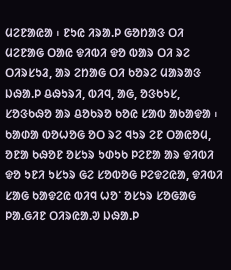ᱢᱮᱱᱟᱭᱟ ᱾ ᱱᱩᱭ ᱤᱨᱟ.ᱞ ᱜᱚᱴᱟᱝ ᱛᱤ ᱢᱮᱱᱟᱜ ᱛᱟᱭ ᱫᱤᱵᱤ ᱫᱚ ᱵᱟᱨ ᱛᱤ ᱨᱮ ᱛᱤᱨᱥᱩᱲ, ᱟᱨ ᱮᱴᱟᱜ ᱛᱤ ᱠᱚᱨᱮ ᱢᱟᱨᱟᱝ ᱡᱷᱟ.ᱞ ᱪᱷᱩᱨᱤ, ᱵᱤᱧ, ᱟᱜ, ᱚᱝᱠᱩᱥ, ᱥᱚᱝᱠᱷᱚ ᱟᱨ ᱪᱚᱠᱨᱚ ᱠᱚᱭ ᱥᱟᱵ ᱟᱠᱟᱫᱟ ᱾ ᱠᱟᱰᱟ ᱵᱚᱦᱚᱜ ᱚᱛ ᱨᱮ ᱧᱩᱨ ᱮᱱ ᱛᱟᱭᱚᱢ, ᱚᱱᱟ ᱠᱷᱚᱱ ᱚᱥᱩᱨ ᱩᱰᱩᱠ ᱞᱮᱱᱟ ᱟᱨ ᱫᱤᱵᱤ ᱫᱚ ᱩᱱᱤ ᱩᱥᱩᱨ ᱜᱮ ᱥᱚᱵᱚᱜ ᱞᱮᱫᱮᱭᱟ, ᱫᱤᱵᱤ ᱥᱟᱜ ᱠᱟᱫᱮᱭ ᱵᱤᱧ ᱦᱚᱸ ᱚᱥᱩᱨ ᱥᱚᱜᱟᱜ ᱞᱟ.ᱜᱤᱱ ᱛᱤᱨᱭᱟ.ᱣ ᱡᱷᱟ.ᱞ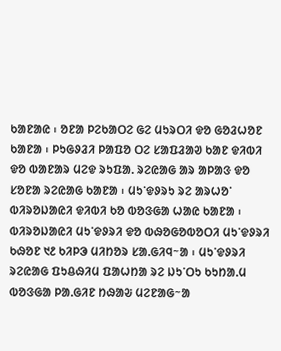ᱠᱟᱱᱟᱭ ᱾ ᱚᱱᱟ ᱞᱮᱠᱟᱛᱮ ᱜᱮ ᱢᱩᱨᱛᱤ ᱫᱚ ᱜᱚᱲᱦᱚᱱ ᱠᱟᱱᱟ ᱾ ᱞᱩᱜᱽᱲᱤ ᱞᱟᱯᱚ ᱛᱮ ᱥᱟᱯᱲᱟᱣ ᱠᱟᱱ ᱫᱤᱵᱤ ᱫᱚ ᱵᱟᱱᱟᱨ ᱢᱮᱫ ᱨᱩᱯᱟ. ᱨᱮᱭᱟᱜ ᱟᱨ ᱟᱞᱟᱝ ᱫᱚ ᱥᱚᱱᱟ ᱨᱮᱭᱟᱜ ᱠᱟᱱᱟ ᱾ ᱢᱩᱸᱫᱽᱨᱩ ᱨᱮ ᱟᱨᱦᱚᱸ ᱵᱤᱨᱚᱡᱟᱭᱤ ᱫᱤᱵᱤ ᱠᱚ ᱵᱚᱝᱜᱟ ᱦᱟᱭ ᱠᱟᱱᱟ ᱾ ᱵᱤᱨᱚᱡᱟᱭᱤ ᱢᱩᱸᱫᱽᱨᱤ ᱫᱚ ᱵᱷᱚᱜᱚᱵᱚᱛᱤ ᱢᱩᱸᱫᱽᱨᱤ ᱠᱷᱚᱱ ᱑᱒ ᱠᱤᱞᱳ ᱢᱤᱴᱚᱨ ᱥᱟ.ᱜᱤᱧᱻᱟ ᱾ ᱢᱩᱸᱫᱽᱨᱤ ᱨᱮᱭᱟᱜ ᱯᱩᱪᱷᱤᱢ ᱯᱟᱦᱴᱟ ᱨᱮ ᱡᱩᱸᱛᱩ ᱠᱩᱴᱟ.ᱢ ᱵᱚᱝᱜᱟ ᱞᱟ.ᱜᱤᱱ ᱴᱷᱟᱶ ᱢᱮᱱᱟᱜᱻᱟ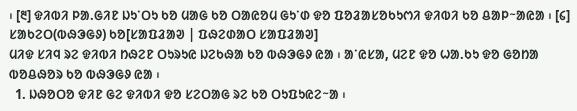᱾ [᱓] ᱫᱤᱵᱤ ᱞᱟ.ᱜᱤᱱ ᱡᱩᱸᱛᱩ ᱠᱚ ᱢᱟᱜ ᱠᱚ ᱛᱟᱭᱚᱢ ᱜᱩᱸᱰ ᱫᱚ ᱯᱚᱲᱟᱥᱚᱠᱩᱬᱤ ᱫᱤᱵᱤ ᱠᱚ ᱪᱟᱞᱻᱟᱭᱟ ᱾ [᱔]
ᱥᱟᱠᱮᱛ(ᱵᱷᱳᱜᱽ) ᱠᱚ[ᱥᱟᱯᱲᱟᱣ | ᱯᱷᱮᱰᱟᱛ ᱥᱟᱯᱲᱟᱣ]
ᱢᱤᱫ ᱥᱤᱧ ᱨᱮ ᱫᱤᱵᱤ ᱴᱷᱮᱱ ᱛᱩᱨᱩᱭ ᱡᱮᱠᱷᱟ ᱠᱚ ᱵᱷᱳᱜᱽ ᱭᱟ ᱾ ᱟᱸᱭᱥᱟ, ᱢᱮᱱ ᱫᱚ ᱦᱟ.ᱠᱩ ᱫᱚ ᱜᱚᱴᱟ ᱵᱚᱪᱷᱚᱨ ᱠᱚ ᱵᱷᱳᱜᱽ ᱭᱟ ᱾
  1. ᱡᱷᱚᱛᱚ ᱫᱤᱱ ᱜᱮ ᱫᱤᱵᱤ ᱫᱚ ᱥᱮᱛᱟᱜ ᱨᱮ ᱠᱚ ᱛᱩᱯᱩᱭᱮᱻᱟ ᱾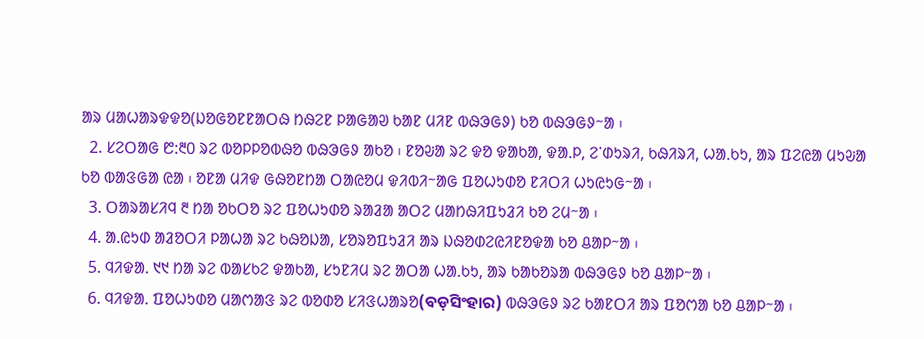ᱟᱨ ᱢᱟᱦᱟᱨᱫᱫᱚ(ᱡᱚᱜᱚᱱᱱᱟᱛᱷ ᱴᱷᱮᱱ ᱞᱟᱜᱟᱣ ᱠᱟᱱ ᱢᱤᱱ ᱵᱷᱳᱜᱽ) ᱠᱚ ᱵᱷᱳᱜᱽᱻᱟ ᱾
  2. ᱥᱮᱛᱟᱜ ᱘ᱺ᱓᱐ ᱨᱮ ᱵᱚᱞᱞᱚᱵᱷᱚ ᱵᱷᱳᱜᱽ ᱟᱠᱚ ᱾ ᱱᱚᱶᱟ ᱨᱮ ᱫᱚ ᱫᱟᱠᱟ, ᱫᱟ.ᱞ, ᱮᱸᱰᱩᱨᱤ, ᱠᱷᱤᱨᱤ, ᱦᱟ.ᱠᱩ, ᱟᱨ ᱯᱮᱭᱟ ᱢᱩᱶᱟ ᱠᱚ ᱵᱟᱝᱜᱟ ᱭᱟ ᱾ ᱚᱱᱟ ᱢᱤᱫ ᱜᱷᱚᱱᱴᱟ ᱛᱟᱭᱚᱢ ᱫᱤᱵᱤᱻᱟᱜ ᱯᱚᱦᱩᱰᱚ ᱱᱤᱛᱤ ᱦᱩᱭᱩᱜᱻᱟ ᱾
  3. ᱛᱟᱨᱟᱥᱤᱧ ᱓ ᱴᱟ ᱚᱠᱛᱚ ᱨᱮ ᱯᱚᱦᱩᱰᱚ ᱨᱟᱲᱟ ᱟᱛᱮ ᱢᱟᱴᱷᱤᱯᱩᱲᱤ ᱠᱚ ᱮᱢᱻᱟ ᱾
  4. ᱟ.ᱭᱩᱰ ᱟᱲᱚᱛᱤ ᱞᱟᱦᱟ ᱨᱮ ᱠᱷᱚᱡᱟ, ᱥᱚᱨᱚᱯᱩᱲᱤ ᱟᱨ ᱡᱷᱚᱰᱮᱭᱤᱱᱚᱫᱟ ᱠᱚ ᱪᱟᱞᱻᱟ ᱾
  5. ᱧᱤᱫᱟ. ᱑᱑ ᱴᱟ ᱨᱮ ᱵᱟᱥᱠᱮ ᱫᱟᱠᱟ, ᱥᱩᱱᱤᱢ ᱨᱮ ᱟᱛᱟ ᱦᱟ.ᱠᱩ, ᱟᱨ ᱠᱟᱠᱚᱨᱟ ᱵᱷᱳᱜᱽ ᱠᱚ ᱪᱟᱞᱻᱟ ᱾
  6. ᱧᱤᱫᱟ. ᱯᱚᱦᱩᱰᱚ ᱢᱟᱬᱟᱝ ᱨᱮ ᱵᱚᱰᱚ ᱥᱤᱝᱦᱟᱨᱚ(ବଡ଼ସିଂହାର) ᱵᱷᱳᱜᱽ ᱨᱮ ᱠᱟᱱᱛᱤ ᱟᱨ ᱯᱚᱬᱟ ᱠᱚ ᱪᱟᱞᱻᱟ ᱾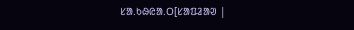ᱥᱟ.ᱠᱷᱭᱟ.ᱛ[ᱥᱟᱯᱲᱟᱣ |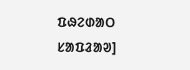ᱯᱷᱮᱰᱟᱛ ᱥᱟᱯᱲᱟᱣ]